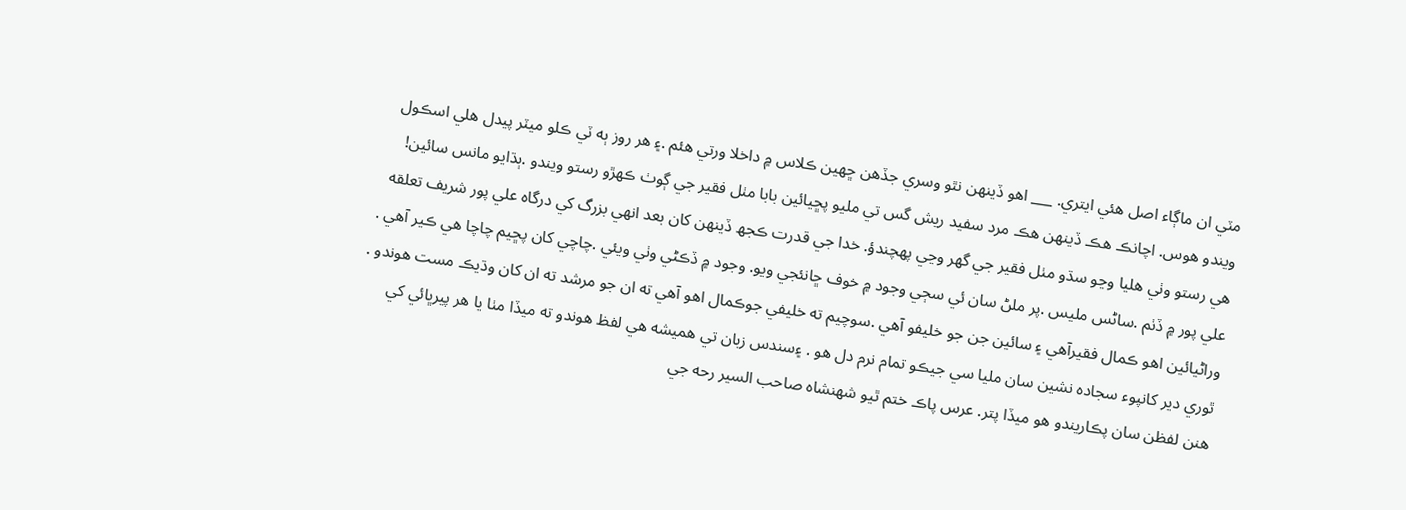مٽي ان ماڳاء اصل هئي ايتري. ___ اهو ڏينهن نٿو وسري جڏهن ڇهين ڪلاس ۾ داخلا ورتي هئم .۽ هر روز ٻه ٽي ڪلو ميٽر پيدل هلي اسڪول ويندو هوس. اچانڪ هڪ ڏينهن هڪ مرد سفيد ريش گس تي مليو پڇيائين بابا مٺل فقير جي ڳوٺ ڪهڙو رستو ويندو .ٻڌايو مانس سائين! هي رستو وٺي هليا وڃو سڌو مٺل فقير جي گهر وڃي پهچندؤ. خدا جي قدرت ڪجھ ڏينهن کان بعد انهي بزرگ کي درگاه علي پور شريف تعلقه علي پور ۾ ڏٺم .ساڻس مليس .پر ملڻ سان ئي سڄي وجود ۾ خوف ڇانئجي ويو. وجود ۾ ڏڪڻي وٺي ويئي .چاچي کان پڇيم چاچا هي ڪير آھي . وراڻيائين اهو ڪمال فقيرآھي ۽ سائين جن جو خليفو آھي .سوچيم ته خليفي جوڪمال اهو آھي ته ان جو مرشد ته ان کان وڌيڪ مست هوندو . ٿوري دير کانپوء سجاده نشين سان مليا سي جيڪو تمام نرم دل هو . ۽سندس زبان تي هميشه هي لفظ هوندو ته ميڏا مٺا يا هر پيرڀائي کي هنن لفظن سان پڪاريندو هو ميڏا پتر. عرس پاڪ ختم ٿيو شھنشاه صاحب السير رحه جي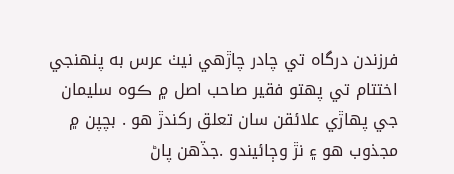فرزندن درگاه تي چادر چاڙھي نيٺ عرس به پنهنجي اختتام تي پهتو فقير صاحب اصل ۾ ڪوه سليمان جي پهاڙي علائقن سان تعلق رکندڙ هو . بچپن ۾ مجذوب هو ۽ نڙ وڄائيندو .جڏهن پاڻ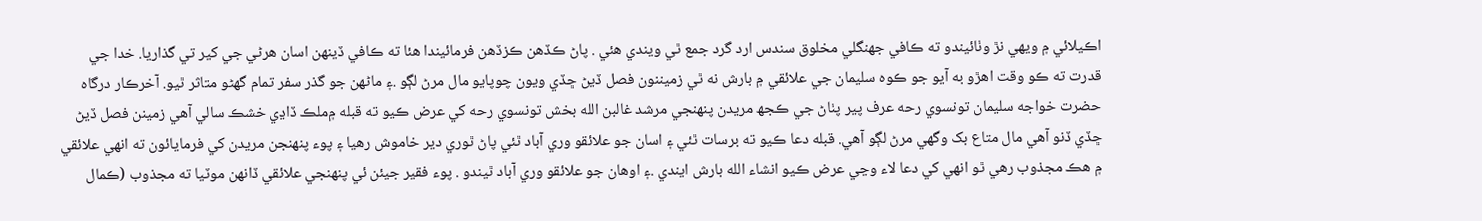اڪيلائي ۾ ويهي نڙ وٺائيندو ته ڪافي جهنگلي مخلوق سندس ارد گرد جمع ٿي ويندي هئي . پاڻ ڪڏهن ڪزڏهن فرمائيندا هئا ته ڪافي ڏينهن اسان هرڻي جي کير تي گذاريا. خدا جي قدرت ته ڪو وقت اهڙو به آيو جو ڪوه سليمان جي علائقي ۾ بارش نه ٿي زميننون فصل ڏيڻ ڇڏي ويون چوپايو مال مرڻ لڳو .۽ ماڻهن جو گذر سفر تمام گهڻو متاثر ٿيو. آخرڪار درگاه حضرت خواجه سليمان تونسوي رحه عرف پير پٺاڻ جي ڪجھ مريدن پنهنجي مرشد غالبن الله بخش تونسوي رحه کي عرض ڪيو ته قبله ۾ملڪ ڏاڍي خشڪ سالي آهي زمينن فصل ڏيڻ ڇڏي ڏنو آھي مال متاع بک وگهي مرڻ لڳو آھي. قبله دعا ڪيو ته برسات ٿئي ۽ اسان جو علائقو وري آباد ٿئي پاڻ ٿوري دير خاموش رهيا ۽ پوء پنهنجن مريدن کي فرمايائون ته انهي علائقي ۾ هڪ مجذوب رهي ٿو انهي کي دعا لاء وڃي عرض ڪيو انشاء الله بارش ايندي .۽ اوهان جو علائقو وري آباد ٿيندو . پوء فقير جيئن ئي پنهنجي علائقي ڏانهن موٽيا ته مجذوب (ڪمال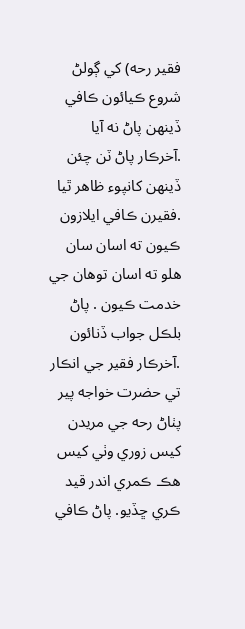فقير رحه) کي ڳولڻ شروع ڪيائون ڪافي ڏينهن پاڻ نه آيا .آخرڪار پاڻ ٽن چئن ڏينهن کانپوء ظاهر ٿيا .فقيرن ڪافي ايلازون ڪيون ته اسان سان هلو ته اسان توهان جي خدمت ڪيون . پاڻ بلڪل جواب ڏنائون .آخرڪار فقير جي انڪار تي حضرت خواجه پير پٺاڻ رحه جي مريدن کيس زوري وٺي کيس هڪ ڪمري اندر قيد ڪري ڇڏيو. پاڻ ڪافي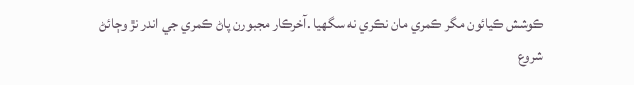ڪوشش ڪيائون مگر ڪمري مان نڪري نه سگهيا .آخرڪار مجبورن پاڻ ڪمري جي اندر نڙ وڄائڻ شروع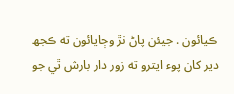ڪيائون . جيئن پاڻ نڙ وڄايائون ته ڪجھ دير کان پوء ايترو ته زور دار بارش ٿي جو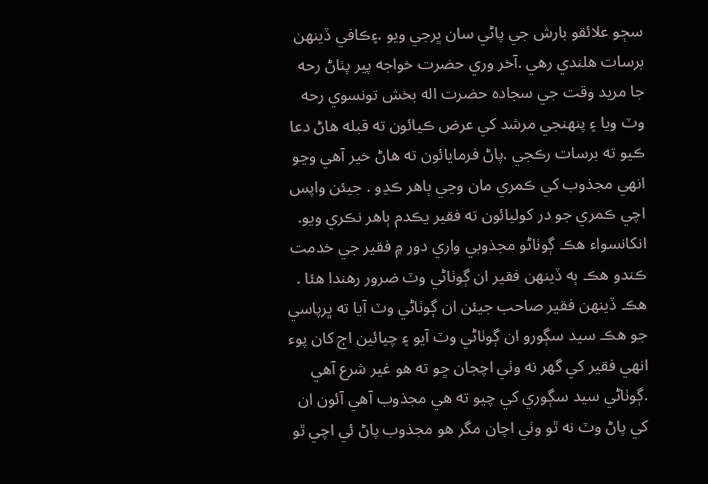سڄو علائقو بارش جي پاڻي سان ڀرجي ويو .۽ڪافي ڏينهن برسات هلندي رهي .آخر وري حضرت خواجه پير پٺاڻ رحه جا مريد وقت جي سجاده حضرت اله بخش تونسوي رحه وٽ ويا ۽ پنهنجي مرشد کي عرض ڪيائون ته قبله ھاڻ دعا ڪيو ته برسات رڪجي .پاڻ فرمايائون ته هاڻ خير آھي وڃو انهي مجذوب کي ڪمري مان وڃي ٻاهر ڪڍو . جيئن واپس اچي ڪمري جو در کوليائون ته فقير يڪدم ٻاهر نڪري ويو. انکانسواء هڪ ڳوٺاڻو مجذوبي واري دور ۾ فقير جي خدمت ڪندو هڪ ٻه ڏينهن فقير ان ڳوٺاڻي وٽ ضرور رهندا هئا . هڪ ڏينهن فقير صاحب جيئن ان ڳوٺاڻي وٽ آيا ته ڀرپاسي جو هڪ سيد سڳورو ان ڳوٺاڻي وٽ آيو ۽ چيائين اڄ کان پوء انهي فقير کي گهر نه وٺي اچجان ڇو ته هو غير شرع آھي .ڳوٺاڻي سيد سڳوري کي چيو ته هي مجذوب آهي آئون ان کي پاڻ وٽ نه ٿو وٺي اچان مگر هو مجذوب پاڻ ئي اچي ٿو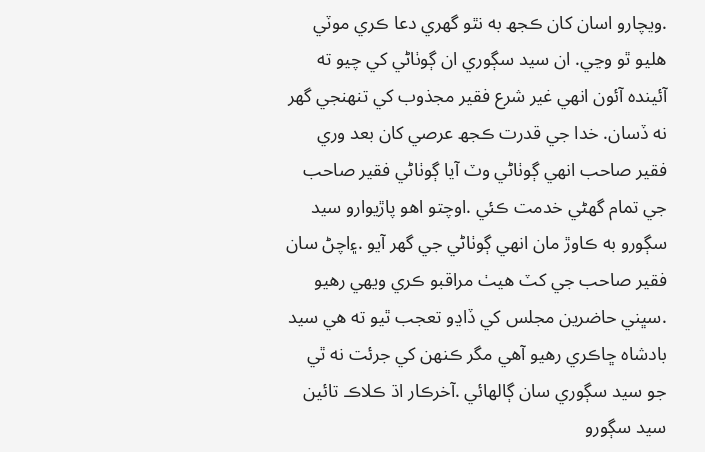.ويچارو اسان کان ڪجھ به نٿو گهري دعا ڪري موٽي هليو ٿو وڃي. ان سيد سڳوري ان ڳوٺاڻي کي چيو ته آئينده آئون انهي غير شرع فقير مجذوب کي تنهنجي گهر نه ڏسان. خدا جي قدرت ڪجھ عرصي کان بعد وري فقير صاحب انهي ڳوٺاڻي وٽ آيا ڳوٺاڻي فقير صاحب جي تمام گهڻي خدمت ڪئي .اوچتو اهو پاڙيوارو سيد سڳورو به ڪاوڙ مان انهي ڳوٺاڻي جي گهر آيو .۽اچڻ سان فقير صاحب جي کٽ هيٺ مراقبو ڪري ويهي رهيو .سڀني حاضرين مجلس کي ڏاڍو تعجب ٿيو ته هي سيد بادشاه ڇاڪري رهيو آهي مگر ڪنهن کي جرئت نه ٿي جو سيد سڳوري سان ڳالهائي .آخرڪار اڌ ڪلاڪ تائين سيد سڳورو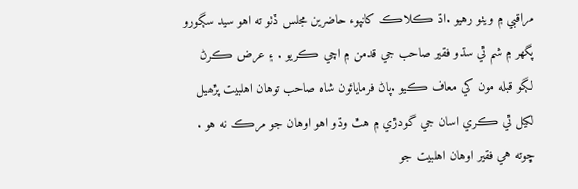مراقبي ۾ ويٺو رهيو .اڌ ڪلاڪ کانپوء حاضرين مجلس ڏٺو ته اهو سيد سڳورو پگهر ۾ شم ٿي سڌو فقير صاحب جي قدمن ۾ اچي ڪريو . ۽ عرض ڪرڻ لڳو قبله مون کي معاف ڪيو .پاڻ فرمايائون شاه صاحب توهان اهلبيت پڙھيل لکيل ٿي ڪري اسان جي گودڙي ۾ هٿ وڌو اهو اوهان جو مرڪ نه هو . ڇوته هي فقير اوهان اهلبيت جو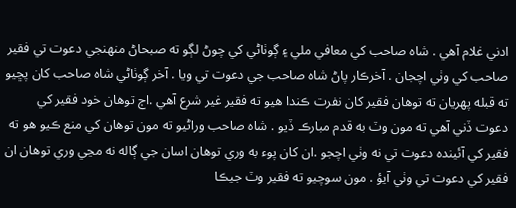ادني غلام آھي . شاه صاحب کي معافي ملي ۽ ڳوٺاڻي کي چوڻ لڳو ته صبحاڻ منهنجي دعوت تي فقير صاحب کي وٺي اچجان . آخرڪار پاڻ شاه صاحب جي دعوت تي ويا . آخر ڳوٺاڻي شاه صاحب کان پڇيو ته قبله پهريان ته توهان فقير کان نفرت ڪندا هيو ته فقير غير شرع آهي .اڄ توهان خود فقير کي دعوت ڏني آھي ته مون وٽ به قدم مبارڪ ڏيو . شاه صاحب وراڻيو ته مون توهان کي منع ڪيو هو ته فقير کي آئينده دعوت تي نه وٺي اچجو .ان کان پوء به وري توهان اسان جي ڳاله نه مڃي وري توهان ان فقير کي دعوت تي وٺي آيؤ . مون سوچيو ته فقير وٽ جيڪا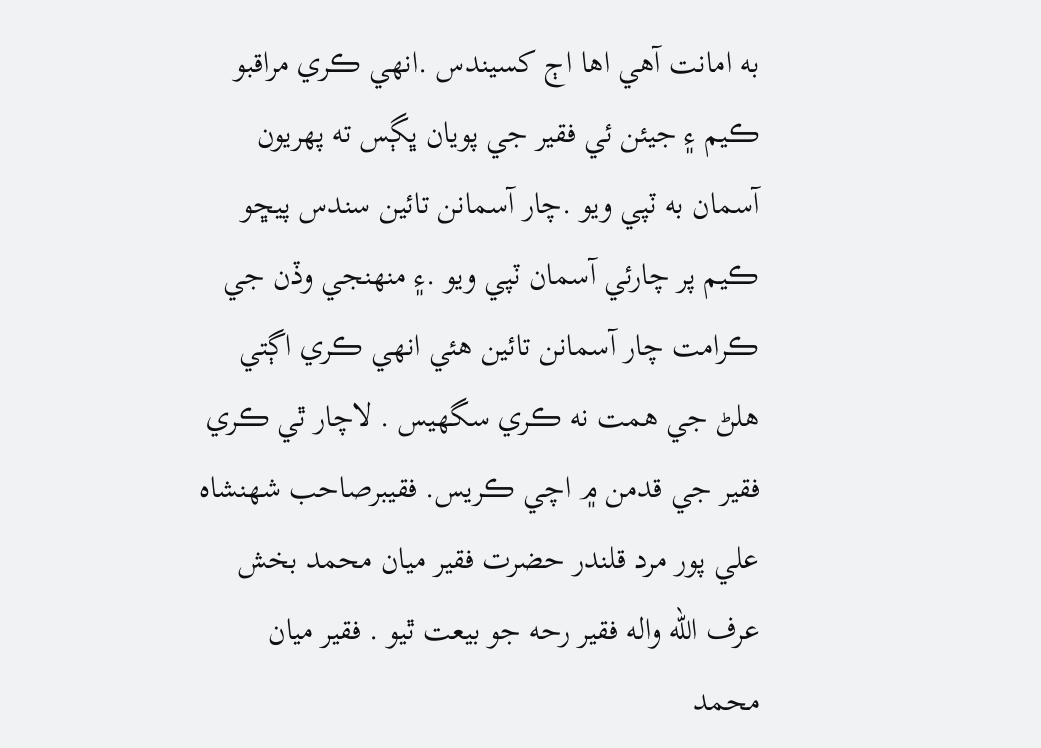به امانت آهي اها اڄ کسيندس .انهي ڪري مراقبو ڪيم ۽ جيئن ئي فقير جي پويان ڀڳس ته پهريون آسمان به ٽپي ويو .چار آسمانن تائين سندس پيڇو ڪيم پر چارئي آسمان ٽپي ويو .۽ منهنجي وڏن جي ڪرامت چار آسمانن تائين هئي انهي ڪري اڳتي هلڻ جي همت نه ڪري سگهيس . لاچار ٿي ڪري فقير جي قدمن ۾ اچي ڪريس. فقيبرصاحب شھنشاه علي پور مرد قلندر حضرت فقير ميان محمد بخش عرف الله واله فقير رحه جو بيعت ٿيو . فقير ميان محمد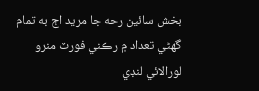بخش سائين رحه جا مريد اڄ به تمام گهڻي تعداد ۾ رڪني فورٽ منرو لورالائي لنڊي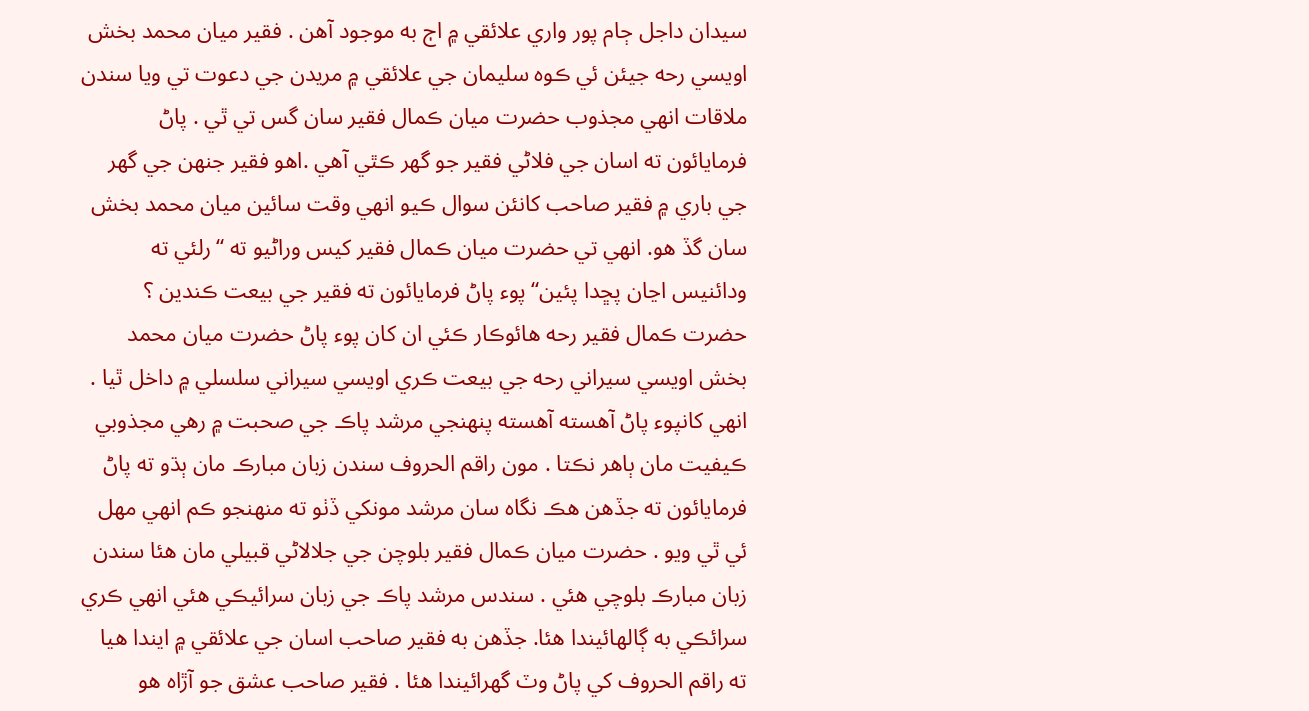سيدان داجل ڄام پور واري علائقي ۾ اڄ به موجود آھن . فقير ميان محمد بخش اويسي رحه جيئن ئي ڪوه سليمان جي علائقي ۾ مريدن جي دعوت تي ويا سندن ملاقات انهي مجذوب حضرت ميان ڪمال فقير سان گس تي ٿي . پاڻ فرمايائون ته اسان جي فلاڻي فقير جو گهر ڪٿي آھي .اهو فقير جنهن جي گهر جي باري ۾ فقير صاحب کانئن سوال ڪيو انهي وقت سائين ميان محمد بخش سان گڏ هو. انهي تي حضرت ميان ڪمال فقير کيس وراڻيو ته “رلئي ته ودائنيس اڃان پڇدا پئين“ پوء پاڻ فرمايائون ته فقير جي بيعت ڪندين ؟ حضرت ڪمال فقير رحه هائوڪار ڪئي ان کان پوء پاڻ حضرت ميان محمد بخش اويسي سيراني رحه جي بيعت ڪري اويسي سيراني سلسلي ۾ داخل ٿيا . انهي کانپوء پاڻ آھسته آهسته پنهنجي مرشد پاڪ جي صحبت ۾ رهي مجذوبي ڪيفيت مان ٻاهر نڪتا . مون راقم الحروف سندن زبان مبارڪ مان ٻڌو ته پاڻ فرمايائون ته جڏھن هڪ نگاه سان مرشد مونکي ڏٺو ته منهنجو ڪم انهي مهل ئي ٿي ويو . حضرت ميان ڪمال فقير بلوچن جي جلالاڻي قبيلي مان هئا سندن زبان مبارڪ بلوچي هئي . سندس مرشد پاڪ جي زبان سرائيڪي هئي انهي ڪري سرائڪي به ڳالهائيندا هئا. جڏھن به فقير صاحب اسان جي علائقي ۾ ايندا هيا ته راقم الحروف کي پاڻ وٽ گهرائيندا هئا . فقير صاحب عشق جو آڙاه هو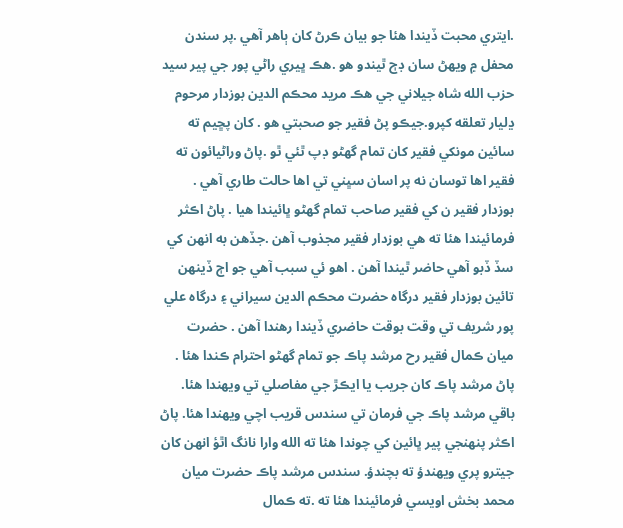.ايتري محبت ڏيندا هئا جو بيان ڪرڻ کان ٻاهر آھي .پر سندن محفل ۾ ويهڻ سان ڊڄ ٿيندو هو .هڪ ڀيري راڻي پور جي پير سيد حزب الله شاه جيلاني جي هڪ مريد محڪم الدين بوزدار مرحوم ڍليار تعلقه کپرو.جيڪو پڻ فقير جو صحبتي هو . کان پڇيم ته سائين مونکي فقير کان تمام گهڻو ڊپ ٿئي ٿو .پاڻ وراڻيائون ته فقير اها توسان نه پر اسان سڀني تي اها حالت طاري آھي . بوزدار فقير ن کي فقير صاحب تمام گهڻو ڀائيندا هيا . پاڻ اڪثر فرمائيندا هئا ته هي بوزدار فقير مجذوب آھن .جڏھن به انهن کي سڏ ڏبو آھي حاضر ٿيندا آھن . اهو ئي سبب آھي جو اڄ ڏينهن تائين بوزدار فقير درگاه حضرت محڪم الدين سيراني ۽ درگاه علي پور شريف تي وقت بوقت حاضري ڏيندا رهندا آھن . حضرت ميان ڪمال فقير رح مرشد پاڪ جو تمام گهڻو احترام ڪندا هئا . پاڻ مرشد پاڪ کان جريب يا ايڪڙ جي مفاصلي تي ويهندا هئا. باقي مرشد پاڪ جي فرمان تي سندس قريب اچي ويهندا هئا. پاڻ اڪثر پنهنجي پير ڀائين کي چوندا هئا ته الله وارا نانگ اٿؤ انهن کان جيترو پري ويهندؤ ته بچندؤ. سندس مرشد پاڪ حضرت ميان محمد بخش اويسي فرمائيندا هئا ته .ته ڪمال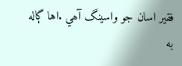فقير اسان جو واسينگ آھي .اها ڳاله به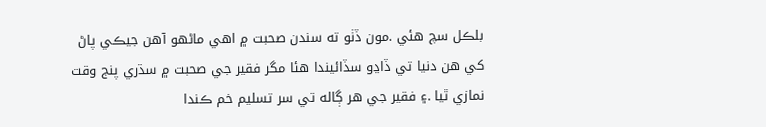بلڪل سچ هئي .مون ڏٺو ته سندن صحبت ۾ اهي ماڻھو آھن جيڪي پاڻ کي هن دنيا تي ڏاڍو سڏائيندا هئا مگر فقير جي صحبت ۾ سڌري پنج وقت نمازي ٿيا .۽ فقير جي هر ڳاله تي سر تسليم خم ڪندا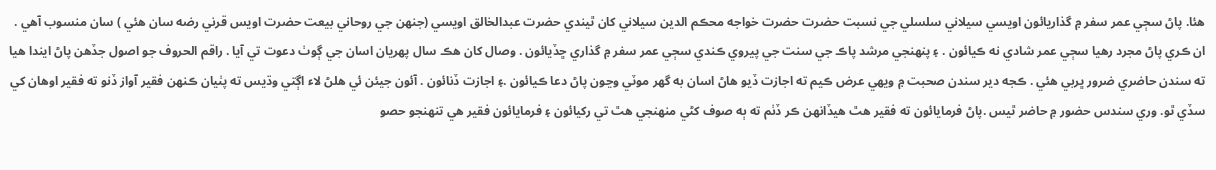هئا. پاڻ سڄي عمر سفر ۾ گذاريائون اويسي سيلاني سلسلي جي نسبت حضرت حضرت خواجه محڪم الدين سيلاني کان ٿيندي حضرت عبدالخالق اويسي (جنهن جي روحاني بيعت حضرت اويس قرني رضه سان هئي ) سان منسوب آھي . ان ڪري پاڻ مجرد رهيا سڄي عمر شادي نه ڪيائون . ۽ پنهنجي مرشد پاڪ جي سنت جي پيروي ڪندي سڄي عمر سفر ۾ گذاري ڇڏيائون . وصال کان هڪ سال پهريان اسان جي ڳوٺ دعوت تي آيا . راقم الحروف جو اصول جڏھن پاڻ ايندا هيا ته سندن حاضري ضرور ڀربي هئي . ڪجه دير سندن صحبت ۾ ويهي عرض ڪيم ته اجازت ڏيو هاڻ اسان به گهر موٽي وڃون پاڻ دعا ڪيائون .۽ اجازت ڏنائون . آئون جيئن ئي هلڻ لاء اڳتي وڌيس ته پٺيان ڪنهن فقير آواز ڏنو ته فقير اوهان کي سڏي ٿو. وري سندس حضور ۾ حاضر ٿيس .پاڻ فرمايائون ته فقير هٿ هيڏانهن ڪر ڏٺم ته ٻه صوف کڻي منهنجي هٿ تي رکيائون ۽ فرمايائون فقير هي تنهنجو حصو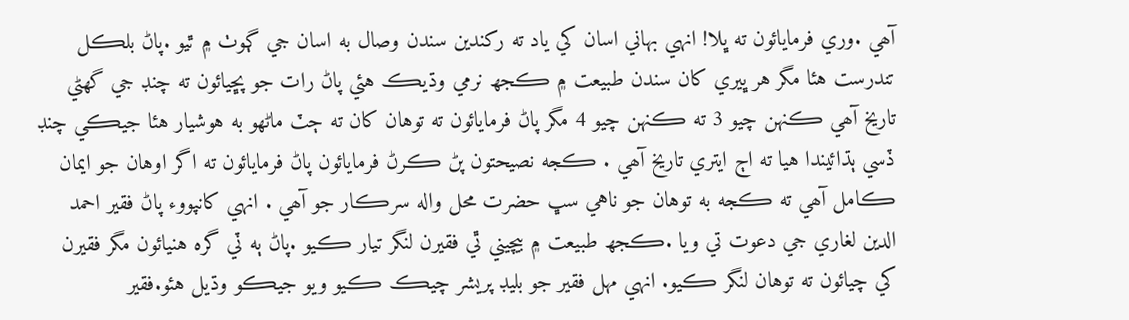آھي .وري فرمايائون ته ڀلا! انهي بهاني اسان کي ياد ته رکندين سندن وصال به اسان جي ڳوٺ ۾ ٿيو .پاڻ بلڪل تندرست هئا مگر هر ڀيري کان سندن طبيعت ۾ ڪجھ نرمي وڌيڪ هئي پاڻ رات جو پڇيائون ته چنڊ جي گهڻي تاريخ آھي ڪنهن چيو 3 ته ڪنهن چيو 4 مگر پاڻ فرمايائون ته توهان کان ته ڄٽ ماڻھو به هوشيار هئا جيڪي چنڊ ڏسي ٻڌائيندا هيا ته اڄ ايتري تاريخ آھي . ڪجه نصيحتون پڻ ڪرڻ فرمايائون پاڻ فرمايائون ته اگر اوهان جو ايمان ڪامل آھي ته ڪجه به توهان جو ناهي سڀ حضرت محل واله سرڪار جو آھي . انهي کانپووء پاڻ فقير احمد الدين لغاري جي دعوت تي ويا .ڪجھ طبيعت ۾ بيچيني ٿي فقيرن لنگر تيار ڪيو .پاڻ ٻه ٽي گره هنيائون مگر فقيرن کي چيائون ته توهان لنگر ڪيو. انهي مهل فقير جو بليڊ پريشر چيڪ ڪيو ويو جيڪو وڌيل هئو.فقير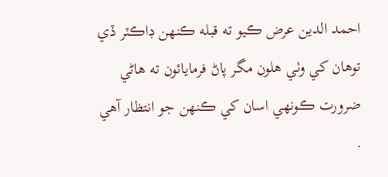احمد الدين عرض ڪيو ته قبله ڪنهن ڊاڪٽر ڏي توهان کي وٺي هلون مگر پاڻ فرمايائون ته هاڻي ضرورت ڪونهي اسان کي ڪنهن جو انتظار آھي .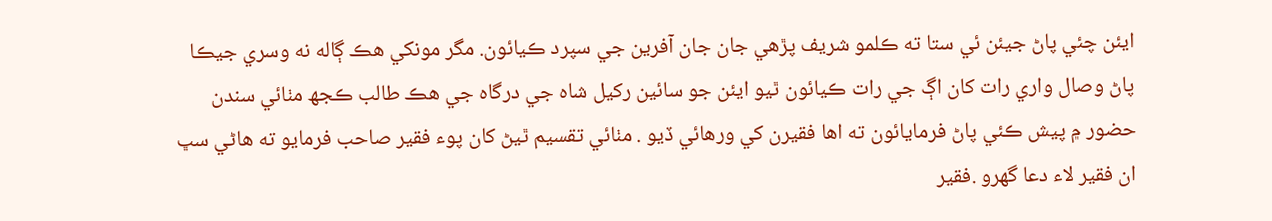ايئن چئي پاڻ جيئن ئي ستا ته ڪلمو شريف پڙھي جان جان آفرين جي سپرد ڪيائون. مگر مونکي هڪ ڳاله نه وسري جيڪا پاڻ وصال واري رات کان اڳ جي رات ڪيائون ٿيو ايئن جو سائين رکيل شاه جي درگاه جي هڪ طالب ڪجھ مٺائي سندن حضور ۾ پيش ڪئي پاڻ فرمايائون ته اها فقيرن کي ورهائي ڏيو . مٺائي تقسيم ٿيڻ کان پوء فقير صاحب فرمايو ته هاڻي سڀ ان فقير لاء دعا گهرو .فقير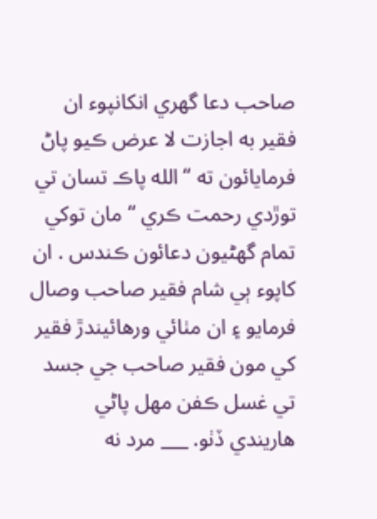صاحب دعا گهري انکانپوء ان فقير به اجازت لا عرض ڪيو پاڻ فرمايائون ته “الله پاڪ تسان تي توڙدي رحمت ڪري “ مان توکي تمام گهڻيون دعائون ڪندس . ان کاپوء ٻي شام فقير صاحب وصال فرمايو ۽ ان مٺائي ورهائيندڙ فقير کي مون فقير صاحب جي جسد تي غسل ڪفن مهل پاڻي هاريندي ڏٺو. ___ مرد نه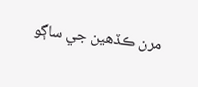مرن ڪڏھين جي ساڳو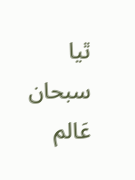ٿيا سبحان عَالم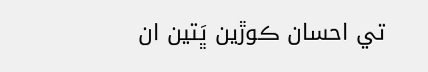تي احسان ڪوڙين ڀَتين ان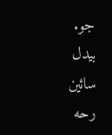جو. بيدل سائين رحه